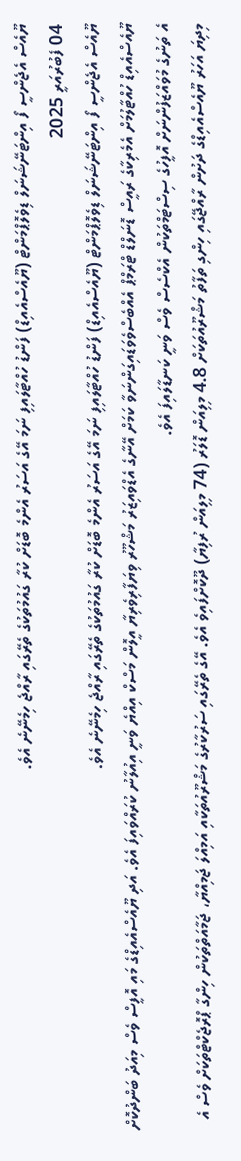ޔޫއެސް އެޖެންސީ ފޯ އިންޓަނޭޝަނަލް ޑިވެލޮޕްމަންޓް (ޔޫއެސްއެއިޑް) ފަންޑު ހުއްޓާލައިފި ނަމަ އޭގެ އަސަރު އެންމެ ބޮޑަށް ކުރާ ގައުމުތަކުގެ ތެރޭގައި ރާއްޖެ ހިމެނޭނެ އެވެ.
04 ފެބުރުއަރީ 2025
ޔޫއެސް އެޖެންސީ ފޯ އިންޓަނޭޝަނަލް ޑިވެލޮޕްމަންޓް (ޔޫއެސްއެއިޑް) ފަންޑު ހުއްޓާލައިފި ނަމަ އޭގެ އަސަރު އެންމެ ބޮޑަށް ކުރާ ގައުމުތަކުގެ ތެރޭގައި ރާއްޖެ ހިމެނޭނެ އެވެ.
ޔޫއެސްއެއިޑް ހުއްޓާލުމަށް އެމެރިކާގެ ރައީސް ޑޮނަލްޑް ޓްރަމްޕް އެއްބެސްވެވަޑައިގަންނަވާ ކަމަށް އޭނާގެ އެޑްވައިޒަރު މަޝްހޫރު ވިޔަފާރިވެރިޔާ އީލޮން މަސްކް އިއްޔެ ވަނީ އިއުލާނު ކުރައްވައިފަ އެވެ. އަދި ޔޫއެސްއެއިޑްގެ މައި އޮފީސް ވެސް މިއަދު ބަންދުކޮށް އެ ތަނުގެ މުވައްޒަފުންނަށް އޮފީހުގެ ސިސްޓަމްތަކުން އެކްސެސް ވެސް ވަނީ ކަނޑާލައިފަ އެވެ.
މިދިޔަ އަހަރު ޔޫއެސްއެއިޑްގެ ދަށުން ރާއްޖޭގައި ހިންގި ތަފާތު މަޝްރޫއުތަކަށް 4.8 މިލިއަން ޑޮލަރު (74 މިލިއަން ރުފިޔާ) ދޫކޮށްފައިވެ އެވެ. އޭގެ ތެރޭގައި ސަރުކާރުގެ މަޝްރޫއުތަކާއި އަމިއްލަ ޖަމިއްޔާ، ޖަމާއަތްތަކުން ހިންގާ ޕްރޮޖެކްޓްތަކަށް ވެސް އެ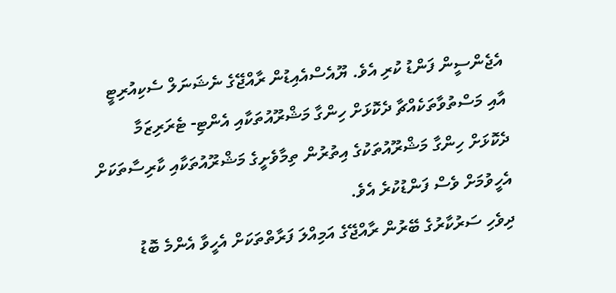އެޖެންސީން ފަންޑު ކުރި އެވެ. ޔޫއެސްއެއިޑުން ރާއްޖޭގެ ނެޝަނަލް ސެކިއުރިޓީ އާއި މަސްތުވާތަކެއްޗާ ދެކޮޅަށް ހިންގާ މަޝްރޫއުތަކާއި އެންޓި- ޓެރަރިޒަމާ ދެކޮޅަށް ހިންގާ މަޝްރޫއުތަކުގެ އިތުރުން ތިމާވެށީގެ މަޝްރޫއުތަކާއި ކާރިސާތަކަށް އެހީވުމަށް ވެސް ފަންޑުކުރެ އެވެ.
ދިވެހި ސަރުކާރުގެ ބޭރުން ރާއްޖޭގެ އަމިއްލަ ފަރާތްތަކަށް އެހީވާ އެންމެ ބޮޑު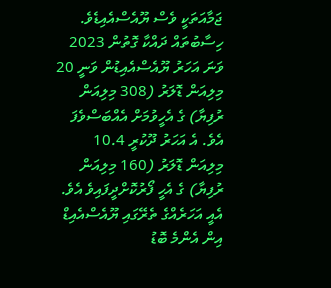ޖަމާއަތަކީ ވެސް ޔޫއެސްއެއިޑެވެ.
ހިސާބުތައް ދައްކާ ގޮތުން 2023 ވަނަ އަހަރު ޔޫއެސްއެއިޑުން ވަނީ 20 މިލިއަން ޑޮލަރު (308 މިލިއަން ރުފިޔާ) ގެ އެހީވުމަށް އެއްބަސްވެފަ އެވެ. އެ އަހަރު ދޫކުރީ 10.4 މިލިއަން ޑޮލަރު (160 މިލިއަން ރުފިޔާ) ގެ އެހީ ފޯރުކޮށްދީފައިވެ އެވެ. އެއީ އަހަރެއްގެ ތެރޭގައި ޔޫއެސްއެއިޑް އިން އެންމެ ބޮޑު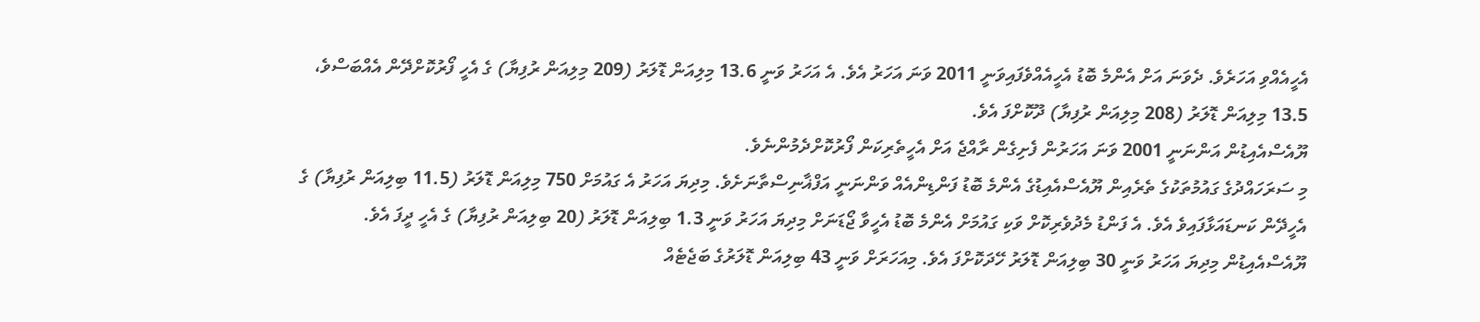އެހީއެއްވި އަހަރެވެ. ދެވަނަ އަށް އެންމެ ބޮޑު އެހީއެއްވެފައިވަނީ 2011 ވަނަ އަހަރު އެވެ. އެ އަހަރު ވަނީ 13.6 މިލިއަން ޑޮލަރު (209 މިލިއަން ރުފިޔާ) ގެ އެހީ ފޯރުކޮށްދޭން އެއްބަސްވެ، 13.5 މިލިއަން ޑޮލަރު (208 މިލިއަން ރުފިޔާ) ދޫކޮށްފަ އެވެ.
ޔޫއެސްއެއިޑުން އަންނަނީ 2001 ވަނަ އަހަރުން ފެށިގެން ރާއްޖެ އަށް އެހީތެރިކަން ފޯރުކޮށްދެމުންނެވެ.
މި ސަރަހައްދުގެ ގައުމުތަކުގެ ތެރެއިން ޔޫއެސްއެއިޑުގެ އެންމެ ބޮޑު ފަންޑިންއެއް ވަންނަނީ އަފްޣާނިސްތާނަށެވެ. މިދިޔަ އަހަރު އެ ގައުމަށް 750 މިލިއަން ޑޮލަރު (11.5 ބިލިއަން ރުފިޔާ) ގެ އެހީދޭން ކަނޑައަޅާފައިވެ އެވެ. އެ ފަންޑު މެދުވެރިކޮށް ވަކި ގައުމަށް އެންމެ ބޮޑު އެހީވާ ޖޯޑަނަށް މިދިޔަ އަހަރު ވަނީ 1.3 ބިލިއަން ޑޮލަރު (20 ބިލިއަން ރުފިޔާ) ގެ އެހީ ދީފަ އެވެ.
ޔޫއެސްއެއިޑުން މިދިޔަ އަހަރު ވަނީ 30 ބިލިއަން ޑޮލަރު ހޭދަކޮށްފަ އެވެ. މިއަހަރަށް ވަނީ 43 ބިލިއަން ޑޮލަރުގެ ބަޖެޓެއް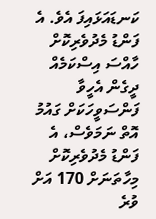ކަނޑައަޅައިފަ އެވެ. އެ ފަންޑު މެދުވެރިކޮށް ހާއްސަ އިސްކަމެއް ދީގެން އެހީވާ ފަންސަވީހަކަށް ގައުމު އޮތް ނަމަވެސް، އެ ފަންޑު މެދުވެރިކޮށް މިހާތަނަށް 170 އަށް ވުރެ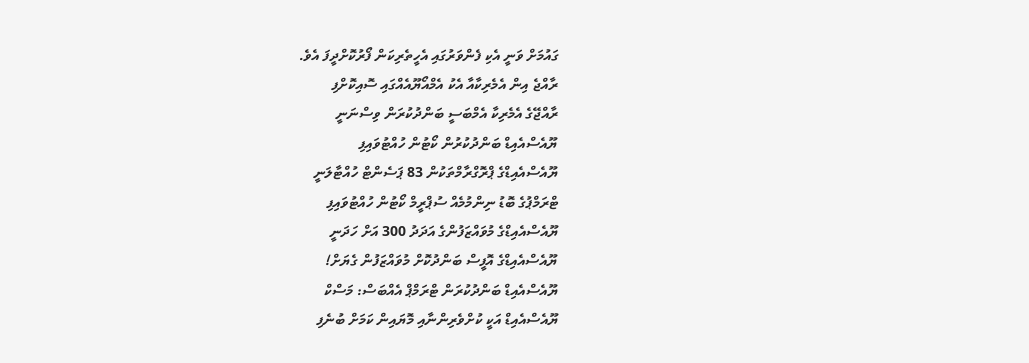ގައުމަށް ވަނީ އެކި ފެންވަރުގައި އެހީތެރިކަން ފޯރުކޮށްދީފަ އެވެ.
ރާއްޖެ އިން އެމެރިކާއާ އެކު އެމްއޯޔޫއެއްގައި ސޮއިކޮށްފި
ރާއްޖޭގެ އެމެރިކާ އެމްބަސީ ބަންދުކުރަން ވިސްނަނީ
ޔޫއެސްއެއިޑް ބަންދުކުރުން ކޯޓުން ހުއްޓުވައިފި
ޔޫއެސްއެއިޑްގެ ޕްރޮގްރާމްތަކުން 83 ޕަސެންޓް ހުއްޓާލަނީ
ޓްރަމްޕުގެ ބޮޑު ނިންމުމެއް ސުޕްރީމް ކޯޓުން ހުއްޓުވައިފި
ޔޫއެސްއެއިޑްގެ މުވައްޒަފުންގެ އަދަދު 300 އަށް ހަދަނީ
ޔޫއެސްއެއިޑްގެ އޮފީސް ބަންދުކޮށް މުވައްޒަފުން ގެޔަށް!
ޔޫއެސްއެއިޑް ބަންދުކުރަން ޓްރަމްޕް އެއްބަސް: މަސްކް
ޔޫއެސްއެއިޑް އަކީ ކުށްވެރިންނާއި މޮޔައިން ކަމަށް ބުނެފި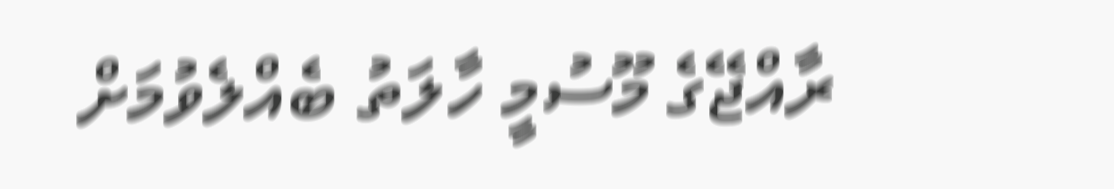ރާއްޖޭގެ މޫސުމީ ހާލަތު ބެއްލެވުމަށް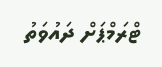ޓްރަމްޕަށް ދައުވަތު